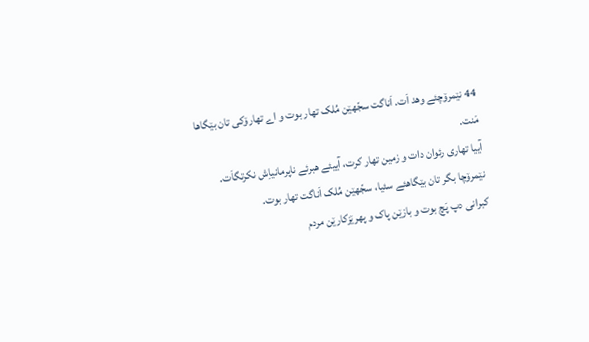44 نێمرۆچئے وهد اَت. اَناگت سجّهێن مُلک تهار بوت و اے تهارۆکی تان بێگاها مَنت.
آییا تهاری رئوان دات و زمین تهار کرت، آییئے هبرئے ناپرمانیاِش نکرتگاَت.
نێمرۆچا بگر تان بێگاهئے سئیا، سجّهێن مُلک اَناگت تهار بوت.
کبرانی دپ پَچ بوت و بازێن پاک و پهرێزکارێن مردم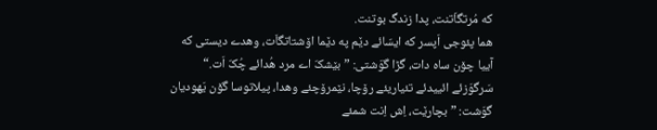که مُرتگاَتنت، پدا زندگ بوتنت.
هما پئوجی اَپسر که ایسّائے دێم په دێما اۆشتاتگاَت، وهدے دیستی که آییا چۆن ساه دات، گڑا گوَشتی: ”بێشکّ اے مرد هُدائے چُکّ اَت.“
سَرگوَزئے ائییدئے تئیاریئے رۆچا، نێمرۆچئے وهدا، پیلاتوسا گۆن یَهودیان گوَشت: ”بچارێت، اِش اِنت شمئے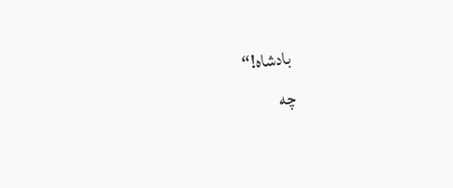بادشاه!“
چه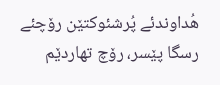هُداوندئے پُرشئوکتێن رۆچئے رسگا پێسر، رۆچ تهاردێم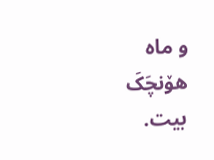و ماه هۆنچَکَ بیت.